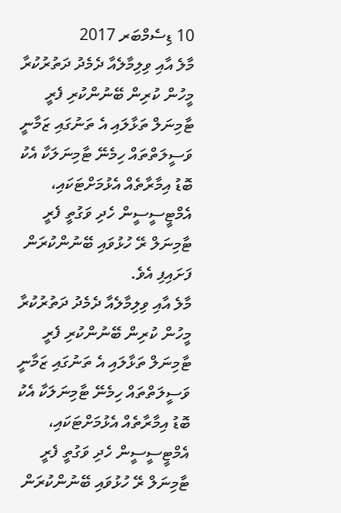10 ޑިސެމްބަރ 2017
މާލެ އާއި ވިލިމާލެއާ ދެމެދު ދަތުރުކުރާ މީހުން ކުރިން ބޭނުންކުރި ފެރީ ޓާމިނަލް ތަޅާލައި އެ ތަނުގައި ޒަމާނީ ވަސީލަތްތައް ހިމެނޭ ޓާމިނަލަކާ އެކު ބޮޑު އިމާރާތެއް އެޅުމަށްޓަކައި، އެމްޓީސީސީން ހެދި ވަގުތީ ފެރީ ޓާމިނަލް ރޭ ހުޅުވައި ބޭނުންކުރަން ފަށައިފި އެވެ.
މާލެ އާއި ވިލިމާލެއާ ދެމެދު ދަތުރުކުރާ މީހުން ކުރިން ބޭނުންކުރި ފެރީ ޓާމިނަލް ތަޅާލައި އެ ތަނުގައި ޒަމާނީ ވަސީލަތްތައް ހިމެނޭ ޓާމިނަލަކާ އެކު ބޮޑު އިމާރާތެއް އެޅުމަށްޓަކައި، އެމްޓީސީސީން ހެދި ވަގުތީ ފެރީ ޓާމިނަލް ރޭ ހުޅުވައި ބޭނުންކުރަން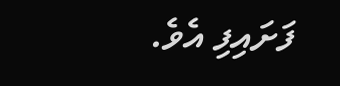ފަށައިފި އެވެ.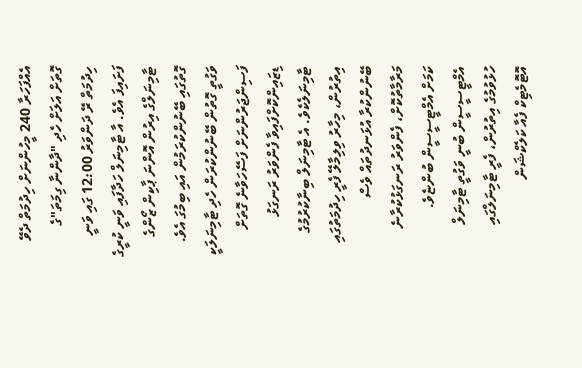އެއްފަހަރާ 240 މީހުންނަށް ހިދުމަތް ދެވޭ ގޮތަށް އަލަށް ހެދި "ދާންނާ ގިމަތަ"ގެ ހިދުމަތް ރޭ ދަންވަރު 12:00 ގައި ވަނީ ފަށައިފަ އެވެ. އާ ޓާމިނަލް ހަދާފައި ވަނީ ކުރީގެ ޓާމިނަލްގެ އިރުން އޮންނަ ޕާކިން ޒޯންގެ ގޮތުގައި ބޭނުންކުރަމުން އައި ބިމުގަ އެވެ.
ވަގުތީ ގޮތުން ބޭނުންކުރަން ހެދި ޓާމިނަލަކީ ފަސިންޖަރުންނަށް ފަސޭހަވާނެ ގޮތަށް ޑިޒައިންކޮށްފައިވާ ފެންވަރު ރަނގަޅު ޓާމިނަލެކެވެ. އެ ޓާމިނަލް ބިނާކުރުމުގެ އިތުރުން، މިހާރު ވިލިމާލޭ ފެރީ ހިދުމަތުގައި ބޭނުންކުރާ އުޅަނދުތައް ވެސް މަރާމާތުކޮށް، ފެންވަރު ރަނގަޅުކުރާނެ ކަމަށް އެމްޓީސީސީން ބުންޏެވެ.
އެމްޓީސީސީން ބުނީ ވަގުތީ ޓާމިނަލް ހުޅުވުމުގެ އިތުރުން، ފެރީ ޓާމިނަލްގައި އޮޓޮމެޓިކް ފެއާ ކަލެކްޝަން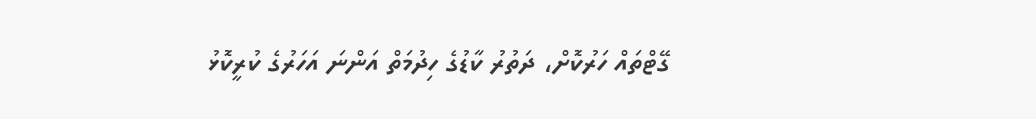ގޭޓްތައް ހަރުކޮށް، ދަތުރު ކާޑުގެ ހިދުމަތް އަންނަ އަހަރުގެ ކުރީކޮޅު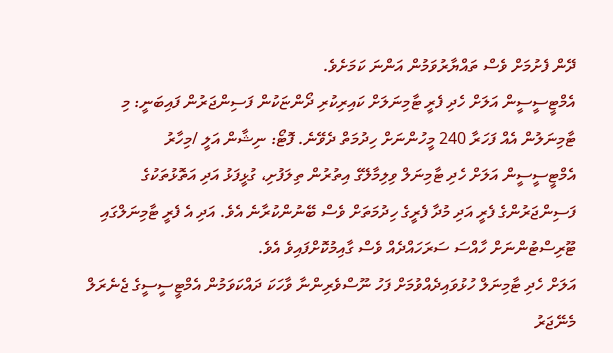ދޭން ފެށުމަށް ވެސް ތައްޔާރުވަމުން އަންނަ ކަމަށެވެ.
އެމްޓީސީސީން އަލަށް ހެދި ފެރީ ޓާމިނަލަށް ކައިރިކުރި ދޯންޏަކުން ފަސިންޖަރުން ފައިބަނީ: މި ޓާމިނަލުން އެއް ފަހަރާ 240 މީހުންނަށް ހިދުމަތް ދެވޭނެ. ފޮޓޯ: ނިޝާން އަލީ /މިހާރު
އެމްޓީސީސީން އަލަށް ހެދި ޓާމިނަލް ވިލިމާލޭގެ އިތުރުން ތިލަފުށި، ގުޅީފަޅު އަދި އަތޮޅުތަކުގެ ފަސިންޖަރުންގެ ފެރީ އަދި މުދާ ފެރީގެ ހިދުމަތަށް ވެސް ބޭނުންކުރާނެ އެވެ. އަދި އެ ފެރީ ޓާމިނަލްގައި ޓޫރިސްޓުންނަށް ހާއްސަ ސަރަހައްދެއް ވެސް ގާއިމުކޮށްފައިވެ އެވެ.
އަލަށް ހެދި ޓާމިނަލް ހުޅުވައިދެއްވުމަށް ފަހު ނޫސްވެރިންނާ ވާހަކަ ދައްކަވަމުން އެމްޓީސީސީގެ ޖެނެރަލް މެނޭޖަރު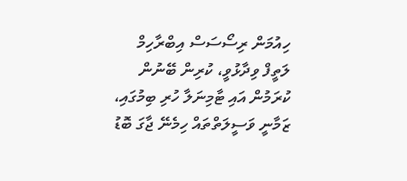ހިއުމަން ރިސޯސަސް އިބްރާހިމް ލަތީފް ވިދާޅުވީ، ކުރިން ބޭނުން ކުރަމުން އައި ޓާމިނަލާ ހުރި ބިމުގައި، ޒަމާނީ ވަސީލަތްތައް ހިމެނޭ ޖާގަ ބޮޑު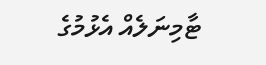ޓާމިނަލެއް އެޅުމުގެ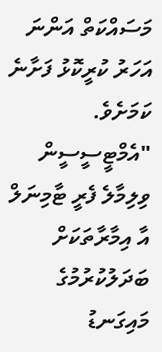މަސައްކަތް އަންނަ އަހަރު ކުރީކޮޅު ފަށާނެ ކަމަށެވެ.
"އެމްޓީސީސީން ވިލިމާލެ ފެރީ ޓާމިނަލް އާ އިމާރާތަކަށް ބަދަލުކުރުމުގެ މައިގަނޑު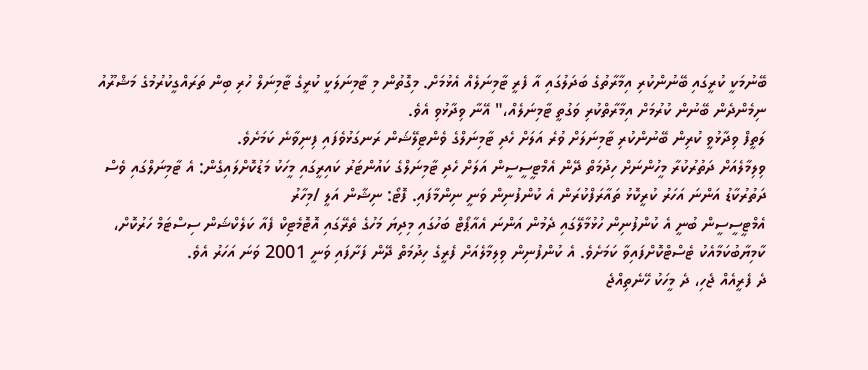ބޭނުމަކީ ކުރީގައި ބޭނުންކުރި އިމާރާތުގެ ބަދަލުގައި އާ ފެރީ ޓާމިނަލެއް އެޅުމަށް. މިގޮތުން މި ޓާމިނަލަކީ ކުރީގެ ޓާމިނަލް ހުރި ބިން ތަރައްގީކުރުމުގެ މަޝްރޫއު ނިމެންދެން ބޭނުން ކުރުމަށް އިމާރާތްކުރި ވަގުތީ ޓާމިނަލެއް،" އޭނާ ވިދާޅުވި އެވެ.
ލަތީފް ވިދާޅުވީ ކުރިން ބޭނުންކުރި ޓާމިނަލަށް ވުރެ އަލަށް ހެދި ޓާމިނަލްގެ ވެންޓިލޭޝަން ރަނގަޅުވެފައި ފިނިވާނެ ކަމަށެވެ.
ވިލިމާލެއަށް ދަތުރުކުރާ މީހުންނަށް ހިދުމަތް ދޭން އެމްޓީސީސީން އަލަށް ހެދި ޓާމިނަލްގެ ކައުންޓަރު ކައިރީގައި މީހަކު މަޑުކޮށްލައިގެން: އެ ޓާމިނަލްގައި ވެސް ދަތުރުކާޑު އަންނަ އަހަރު ކުރީކޮޅު ތައާރަފްކުރަން އެ ކުންފުނިން ވަނީ ނިންމާފައި. ފޮޓޯ: ނިޝާން އަލީ /މިހާރު
އެމްޓީސީސީން ބުނީ އެ ކުންފުނިން ހުޅުމާލޭގައި ދެމުން އަންނަ އެއާޕޯޓް ބަހުގައި މިދިޔަ މަހުގެ ތެރޭގައި އޮޓޮމެޓިކް ފެއާ ކަލެކްޝަން ސިސްޓަމް ހަރުކޮށް، ކާމިޔާބުކަމާއެކު ޓެސްޓްކޮށްފައިވާ ކަމަށެވެ. އެ ކުންފުނިން ވިލިމާލެއަށް ފެރީގެ ހިދުމަތް ދޭން ފަށާފައި ވަނީ 2001 ވަނަ އަހަރު އެވެ.
ދެ ފެރީއެއް ޖެހި، ދެ މީހަކު ހޭނެތިއްޖެ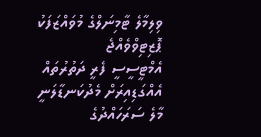ވިލިމާލެ ޓާމިނަލްގެ މުވައްޒަފަކު ޕޮޒިޓިވްވެއްޖެ
އެމްޓީސީސީ ފެރީ ދަތުރުތައް އެއްގަޑިއިރަށް މެދުކަނޑާލަނީ
މާލެ ސަރަހައްދުގެ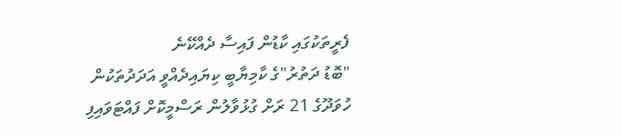ފެރީތަކުގައި ކާޑުން ފައިސާ ދެއްކޭނެ
"ބޮޑު ދަތުރު"ގެ ކާމިޔާބީ ކިޔައިދެއްވީ އަދަދުތަކުން
ހުވަދޫގެ 21 ރަށް ގުޅުވާލުން ރަސްމީކޮށް ފައްޓަވައިފި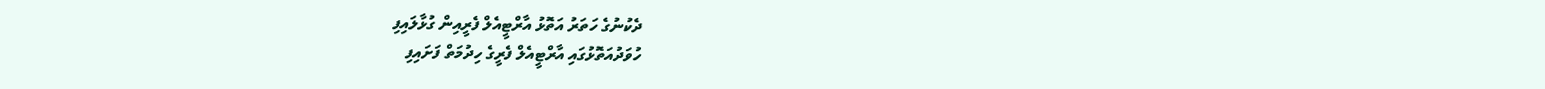ދެކުނުގެ ހަތަރު އަތޮޅު އާރްޓީއެލް ފެރީއިން ގުޅާލައިފި
ހުވަދުއަތޮޅުގައި އާރްޓީއެލް ފެރީގެ ހިދުމަތް ފަށައިފި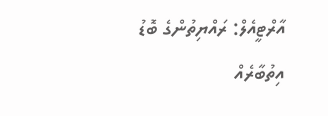އާރްޓީއެލް: ރައްޔިތުންގެ ބޮޑު އިތުބާރެއް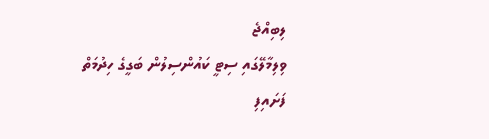ލިބިއްޖެ
ވިލިމާލޭގައި ސިޓީ ކައުންސިލުން ބަގީގެ ހިދުމަތް ފަށައިފި